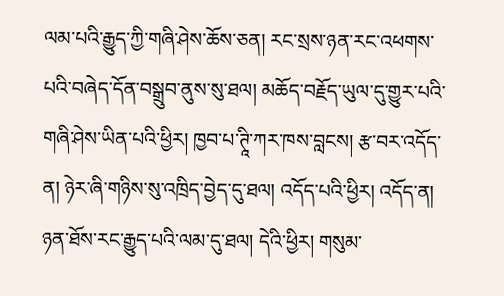ལམ་པའི་རྒྱུད་ཀྱི་གཞི་ཤེས་ཆོས་ཅན། རང་སྲས་ཉན་རང་འཕགས་པའི་བཞེད་དོན་བསྒྲུབ་ནུས་སུ་ཐལ། མཆོད་བརྗོད་ཡུལ་དུ་གྱུར་པའི་གཞི་ཤེས་ཡིན་པའི་ཕྱིར། ཁྱབ་པ་ཊཱི་ཀར་ཁས་བླངས། རྩ་བར་འདོད་ན། ཉེར་ཞི་གཉིས་སུ་འཁྲིད་བྱེད་དུ་ཐལ། འདོད་པའི་ཕྱིར། འདོད་ན། ཉན་ཐོས་རང་རྒྱུད་པའི་ལམ་དུ་ཐལ། དེའི་ཕྱིར། གསུམ་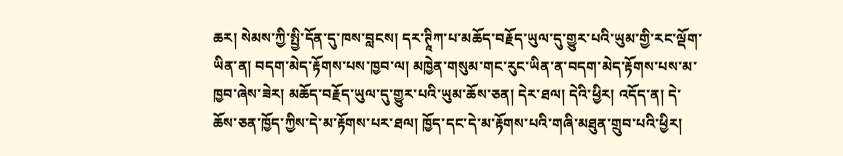ཆར། སེམས་ཀྱི་སྤྱི་དོན་དུ་ཁས་བླངས། དར་ཊཱིཀ་པ་མཆོད་བརྗོད་ཡུལ་དུ་གྱུར་པའི་ཡུམ་གྱི་རང་ལྡོག་ཡིན་ན། བདག་མེད་རྟོགས་པས་ཁྱབ་ལ། མཁྱེན་གསུམ་གང་རུང་ཡིན་ན་བདག་མེད་རྟོགས་པས་མ་ཁྱབ་ཞེས་ཟེར། མཆོད་བརྗོད་ཡུལ་དུ་གྱུར་པའི་ཡུམ་ཆོས་ཅན། དེར་ཐལ། དེའི་ཕྱིར། འདོད་ན། དེ་ཆོས་ཅན་ཁྱོད་ཀྱིས་དེ་མ་རྟོགས་པར་ཐལ། ཁྱོད་དང་དེ་མ་རྟོགས་པའི་གཞི་མཐུན་གྲུབ་པའི་ཕྱིར།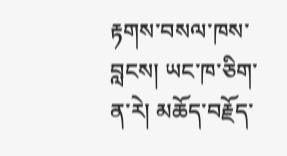རྟགས་བསལ་ཁས་བླངས། ཡང་ཁ་ཅིག་ན་རེ། མཆོད་བརྗོད་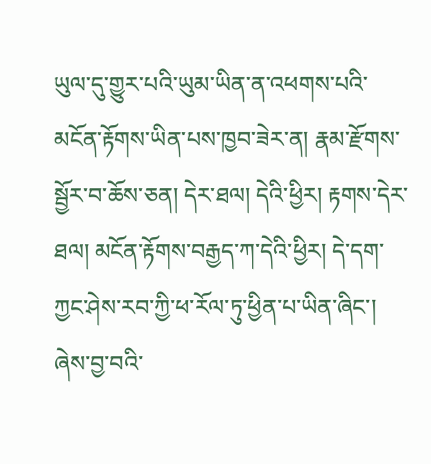ཡུལ་དུ་གྱུར་པའི་ཡུམ་ཡིན་ན་འཕགས་པའི་མངོན་རྟོགས་ཡིན་པས་ཁྱབ་ཟེར་ན། རྣམ་རྫོགས་སྦྱོར་བ་ཆོས་ཅན། དེར་ཐལ། དེའི་ཕྱིར། རྟགས་དེར་ཐལ། མངོན་རྟོགས་བརྒྱད་ཀ་དེའི་ཕྱིར། དེ་དག་ཀྱང་ཤེས་རབ་ཀྱི་ཕ་རོལ་ཏུ་ཕྱིན་པ་ཡིན་ཞིང་། ཞེས་བྱ་བའི་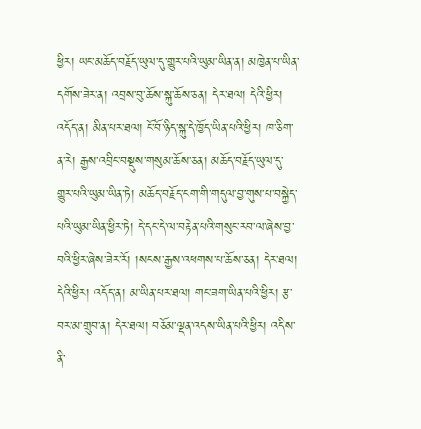ཕྱིར། ཡང་མཆོད་བརྗོད་ཡུལ་དུ་གྱུར་པའི་ཡུམ་ཡིན་ན། མཁྱེན་པ་ཡིན་དགོས་ཟེར་ན། འབྲས་བུ་ཆོས་སྐུ་ཆོས་ཅན། དེར་ཐལ། དེའི་ཕྱིར། འདོད་ན། མིན་པར་ཐལ། ངོ་བོ་ཉིད་སྐུ་དེ་ཁྱོད་ཡིན་པའི་ཕྱིར། ཁ་ཅིག་ན་རེ། རྒྱས་འབྲིང་བསྡུས་གསུམ་ཆོས་ཅན། མཆོད་བརྗོད་ཡུལ་དུ་གྱུར་པའི་ཡུམ་ཡིན་ཏེ། མཆོད་བརྗོད་ངག་གི་གདུལ་བྱ་གུས་པ་བསྐྱེད་པའི་ཡུམ་ཡིན་ཕྱིར་ཏེ། དེ་དང་དེ་ལ་བརྟེན་པའི་གསུང་རབ་ལ་ཞེས་བྱ་བའི་ཕྱིར་ཞེས་ཟེར་རོ། །སངས་རྒྱས་འཕགས་པ་ཆོས་ཅན། དེར་ཐལ། དེའི་ཕྱིར། འདོད་ན། མ་ཡིན་པར་ཐལ། གང་ཟག་ཡིན་པའི་ཕྱིར། རྩ་བར་མ་གྲུབ་ན། དེར་ཐལ། བཅོམ་ལྡན་འདས་ཡིན་པའི་ཕྱིར། འདིས་ནི་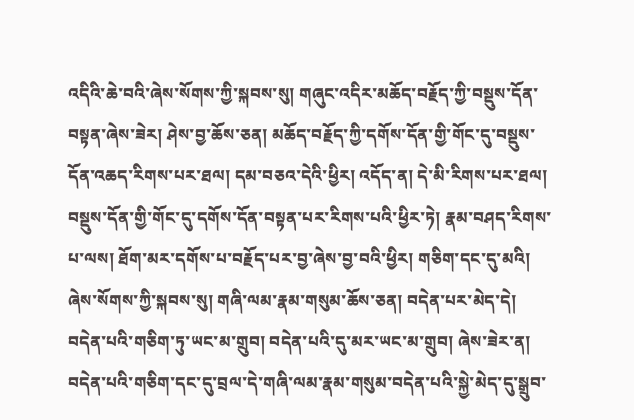འདིའི་ཆེ་བའི་ཞེས་སོགས་ཀྱི་སྐབས་སུ། གཞུང་འདིར་མཆོད་བརྗོད་ཀྱི་བསྡུས་དོན་བསྟན་ཞེས་ཟེར། ཤེས་བྱ་ཆོས་ཅན། མཆོད་བརྗོད་ཀྱི་དགོས་དོན་གྱི་གོང་དུ་བསྡུས་དོན་འཆད་རིགས་པར་ཐལ། དམ་བཅའ་དེའི་ཕྱིར། འདོད་ན། དེ་མི་རིགས་པར་ཐལ། བསྡུས་དོན་གྱི་གོང་དུ་དགོས་དོན་བསྟན་པར་རིགས་པའི་ཕྱིར་ཏེ། རྣམ་བཤད་རིགས་པ་ལས། ཐོག་མར་དགོས་པ་བརྗོད་པར་བྱ་ཞེས་བྱ་བའི་ཕྱིར། གཅིག་དང་དུ་མའི། ཞེས་སོགས་ཀྱི་སྐབས་སུ། གཞི་ལམ་རྣམ་གསུམ་ཆོས་ཅན། བདེན་པར་མེད་དེ། བདེན་པའི་གཅིག་ཏུ་ཡང་མ་གྲུབ། བདེན་པའི་དུ་མར་ཡང་མ་གྲུབ། ཞེས་ཟེར་ན། བདེན་པའི་གཅིག་དང་དུ་བྲལ་དེ་གཞི་ལམ་རྣམ་གསུམ་བདེན་པའི་སྐྱེ་མེད་དུ་སྒྲུབ་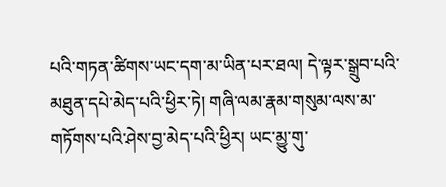པའི་གཏན་ཚིགས་ཡང་དག་མ་ཡིན་པར་ཐལ། དེ་ལྟར་སྒྲུབ་པའི་མཐུན་དཔེ་མེད་པའི་ཕྱིར་ཏེ། གཞི་ལམ་རྣམ་གསུམ་ལས་མ་གཏོགས་པའི་ཤེས་བྱ་མེད་པའི་ཕྱིར། ཡང་མྱུ་གུ་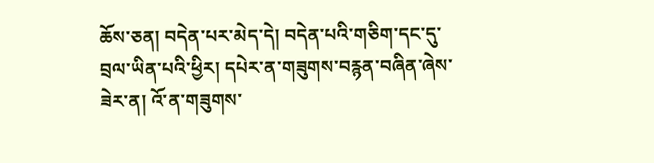ཆོས་ཅན། བདེན་པར་མེད་དེ། བདེན་པའི་གཅིག་དང་དུ་བྲལ་ཡིན་པའི་ཕྱིར། དཔེར་ན་གཟུགས་བརྙན་བཞིན་ཞེས་ཟེར་ན། འོ་ན་གཟུགས་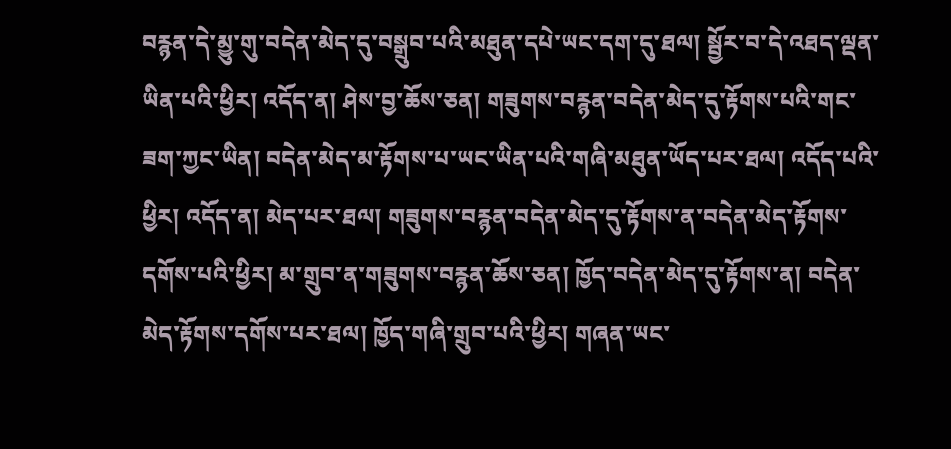བརྙན་དེ་མྱུ་གུ་བདེན་མེད་དུ་བསྒྲུབ་པའི་མཐུན་དཔེ་ཡང་དག་དུ་ཐལ། སྦྱོར་བ་དེ་འཐད་ལྡན་ཡིན་པའི་ཕྱིར། འདོད་ན། ཤེས་བྱ་ཆོས་ཅན། གཟུགས་བརྙན་བདེན་མེད་དུ་རྟོགས་པའི་གང་ཟག་ཀྱང་ཡིན། བདེན་མེད་མ་རྟོགས་པ་ཡང་ཡིན་པའི་གཞི་མཐུན་ཡོད་པར་ཐལ། འདོད་པའི་ཕྱིར། འདོད་ན། མེད་པར་ཐལ། གཟུགས་བརྙན་བདེན་མེད་དུ་རྟོགས་ན་བདེན་མེད་རྟོགས་དགོས་པའི་ཕྱིར། མ་གྲུབ་ན་གཟུགས་བརྙན་ཆོས་ཅན། ཁྱོད་བདེན་མེད་དུ་རྟོགས་ན། བདེན་མེད་རྟོགས་དགོས་པར་ཐལ། ཁྱོད་གཞི་གྲུབ་པའི་ཕྱིར། གཞན་ཡང་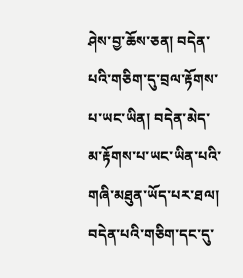ཤེས་བྱ་ཆོས་ཅན། བདེན་པའི་གཅིག་དུ་བྲལ་རྟོགས་པ་ཡང་ཡིན། བདེན་མེད་མ་རྟོགས་པ་ཡང་ཡིན་པའི་གཞི་མཐུན་ཡོད་པར་ཐལ། བདེན་པའི་གཅིག་དང་དུ་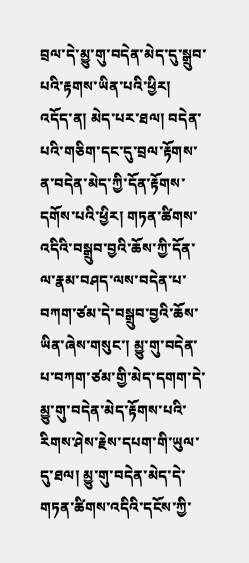བྲལ་དེ་མྱུ་གུ་བདེན་མེད་དུ་སྒྲུབ་པའི་རྟགས་ཡིན་པའི་ཕྱིར། འདོད་ན། མེད་པར་ཐལ། བདེན་པའི་གཅིག་དང་དུ་བྲལ་རྟོགས་ན་བདེན་མེད་ཀྱི་དོན་རྟོགས་དགོས་པའི་ཕྱིར། གཏན་ཚིགས་འདིའི་བསྒྲུབ་བྱའི་ཆོས་ཀྱི་དོན་ལ་རྣམ་བཤད་ལས་བདེན་པ་བཀག་ཙམ་དེ་བསྒྲུབ་བྱའི་ཆོས་ཡིན་ཞེས་གསུང་། མྱུ་གུ་བདེན་པ་བཀག་ཙམ་གྱི་མེད་དགག་དེ་མྱུ་གུ་བདེན་མེད་རྟོགས་པའི་རིགས་ཤེས་རྗེས་དཔག་གི་ཡུལ་དུ་ཐལ། མྱུ་གུ་བདེན་མེད་དེ་གཏན་ཚིགས་འདིའི་དངོས་ཀྱི་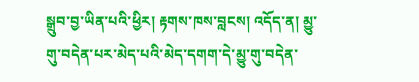སྒྲུབ་བྱ་ཡིན་པའི་ཕྱིར། རྟགས་ཁས་བླངས། འདོད་ན། མྱུ་གུ་བདེན་པར་མེད་པའི་མེད་དགག་དེ་མྱུ་གུ་བདེན་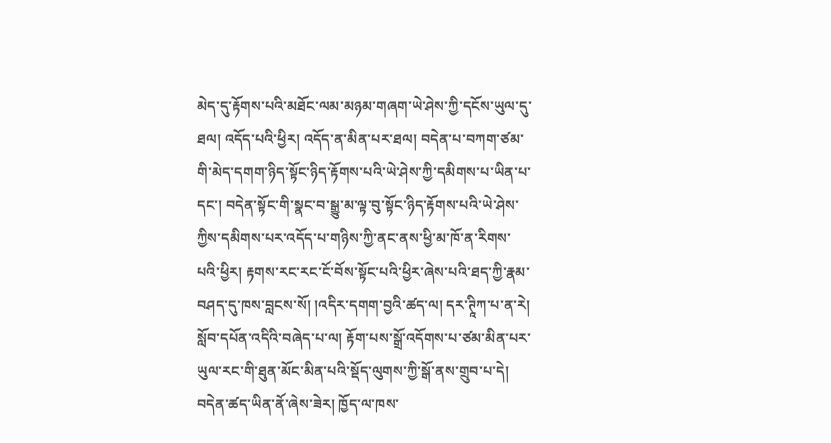མེད་དུ་རྟོགས་པའི་མཐོང་ལམ་མཉམ་གཞག་ཡེ་ཤེས་ཀྱི་དངོས་ཡུལ་དུ་ཐལ། འདོད་པའི་ཕྱིར། འདོད་ན་མིན་པར་ཐལ། བདེན་པ་བཀག་ཙམ་གི་མེད་དགག་ཉིད་སྟོང་ཉིད་རྟོགས་པའི་ཡེ་ཤེས་ཀྱི་དམིགས་པ་ཡིན་པ་དང་། བདེན་སྟོང་གི་སྣང་བ་སྒྱུ་མ་ལྟ་བུ་སྟོང་ཉིད་རྟོགས་པའི་ཡེ་ཤེས་ཀྱིས་དམིགས་པར་འདོད་པ་གཉིས་ཀྱི་ནང་ནས་ཕྱི་མ་ཁོ་ན་རིགས་པའི་ཕྱིར། རྟགས་རང་རང་ངོ་བོས་སྟོང་པའི་ཕྱིར་ཞེས་པའི་ཐད་ཀྱི་རྣམ་བཤད་དུ་ཁས་བླངས་སོ། །འདིར་དགག་བྱའི་ཚད་ལ། དར་ཊཱིཀ་པ་ན་རེ། སློབ་དཔོན་འདིའི་བཞེད་པ་ལ། རྟོག་པས་སྒྲོ་འདོགས་པ་ཙམ་མིན་པར་ཡུལ་རང་གི་ཐུན་མོང་མིན་པའི་སྡོད་ལུགས་ཀྱི་སྒོ་ནས་གྲུབ་པ་དེ། བདེན་ཚད་ཡིན་ནོ་ཞེས་ཟེར། ཁྱོད་ལ་ཁས་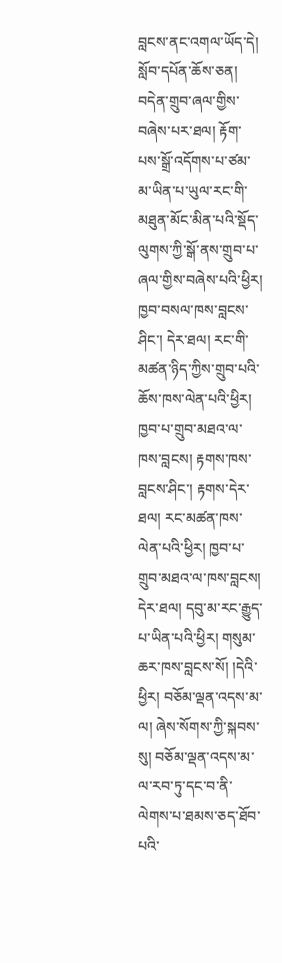བླངས་ནང་འགལ་ཡོད་དེ། སློབ་དཔོན་ཆོས་ཅན། བདེན་གྲུབ་ཞལ་གྱིས་བཞེས་པར་ཐལ། རྟོག་པས་སྒྲོ་འདོགས་པ་ཙམ་མ་ཡིན་པ་ཡུལ་རང་གི་མཐུན་མོང་མིན་པའི་སྡོད་ལུགས་ཀྱི་སྒོ་ནས་གྲུབ་པ་ཞལ་གྱིས་བཞེས་པའི་ཕྱིར། ཁྱབ་བསལ་ཁས་བླངས་ཤིང་། དེར་ཐལ། རང་གི་མཚན་ཉིད་ཀྱིས་གྲུབ་པའི་ཆོས་ཁས་ལེན་པའི་ཕྱིར། ཁྱབ་པ་གྲུབ་མཐའ་ལ་ཁས་བླངས། རྟགས་ཁས་བླངས་ཤིང་། རྟགས་དེར་ཐལ། རང་མཚན་ཁས་ལེན་པའི་ཕྱིར། ཁྱབ་པ་གྲུབ་མཐའ་ལ་ཁས་བླངས། དེར་ཐལ། དབུ་མ་རང་རྒྱུད་པ་ཡིན་པའི་ཕྱིར། གསུམ་ཆར་ཁས་བླངས་སོ། །དེའི་ཕྱིར། བཅོམ་ལྡན་འདས་མ་ལ། ཞེས་སོགས་ཀྱི་སྐབས་སུ། བཅོམ་ལྡན་འདས་མ་ལ་རབ་ཏུ་དང་བ་ནི་ལེགས་པ་ཐམས་ཅད་ཐོབ་པའི་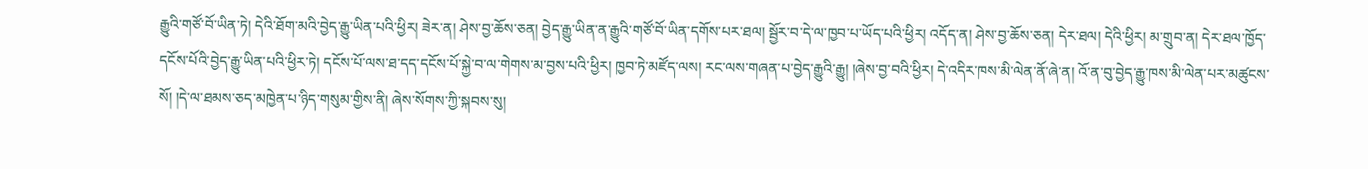རྒྱུའི་གཙོ་བོ་ཡིན་ཏེ། དེའི་ཐོག་མའི་བྱེད་རྒྱུ་ཡིན་པའི་ཕྱིར། ཟེར་ན། ཤེས་བྱ་ཆོས་ཅན། བྱེད་རྒྱུ་ཡིན་ན་རྒྱུའི་གཙོ་བོ་ཡིན་དགོས་པར་ཐལ། སྦྱོར་བ་དེ་ལ་ཁྱབ་པ་ཡོད་པའི་ཕྱིར། འདོད་ན། ཤེས་བྱ་ཆོས་ཅན། དེར་ཐལ། དེའི་ཕྱིར། མ་གྲུབ་ན། དེར་ཐལ་ཁྱོད་དངོས་པོའི་བྱེད་རྒྱུ་ཡིན་པའི་ཕྱིར་ཏེ། དངོས་པོ་ལས་ཐ་དད་དངོས་པོ་སྐྱེ་བ་ལ་གེགས་མ་བྱས་པའི་ཕྱིར། ཁྱབ་ཏེ་མཛོད་ལས། རང་ལས་གཞན་པ་བྱེད་རྒྱུའི་རྒྱུ། །ཞེས་བྱ་བའི་ཕྱིར། དེ་འདིར་ཁས་མི་ལེན་ནོ་ཞེ་ན། འོ་ན་བུ་བྱེད་རྒྱུ་ཁས་མི་ལེན་པར་མཚུངས་སོ། །དེ་ལ་ཐམས་ཅད་མཁྱེན་པ་ཉིད་གསུམ་གྱིས་ནི། ཞེས་སོགས་ཀྱི་སྐབས་སུ།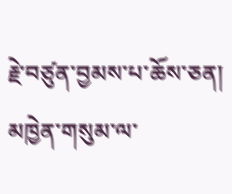རྗེ་བཙུན་བྱམས་པ་ཆོས་ཅན། མཁྱེན་གསུམ་ལ་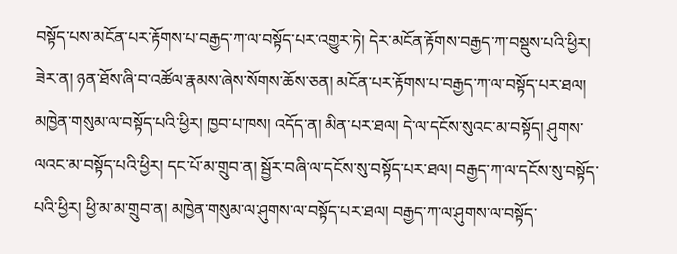བསྟོད་པས་མངོན་པར་རྟོགས་པ་བརྒྱད་ཀ་ལ་བསྟོད་པར་འགྱུར་ཏེ། དེར་མངོན་རྟོགས་བརྒྱད་ཀ་བསྡུས་པའི་ཕྱིར། ཟེར་ན། ཉན་ཐོས་ཞི་བ་འཚོལ་རྣམས་ཞེས་སོགས་ཆོས་ཅན། མངོན་པར་རྟོགས་པ་བརྒྱད་ཀ་ལ་བསྟོད་པར་ཐལ། མཁྱེན་གསུམ་ལ་བསྟོད་པའི་ཕྱིར། ཁྱབ་པ་ཁས། འདོད་ན། མིན་པར་ཐལ། དེ་ལ་དངོས་སུའང་མ་བསྟོད། ཤུགས་ལའང་མ་བསྟོད་པའི་ཕྱིར། དང་པོ་མ་གྲུབ་ན། སྦྱོར་བཞི་ལ་དངོས་སུ་བསྟོད་པར་ཐལ། བརྒྱད་ཀ་ལ་དངོས་སུ་བསྟོད་པའི་ཕྱིར། ཕྱི་མ་མ་གྲུབ་ན། མཁྱེན་གསུམ་ལ་ཤུགས་ལ་བསྟོད་པར་ཐལ། བརྒྱད་ཀ་ལ་ཤུགས་ལ་བསྟོད་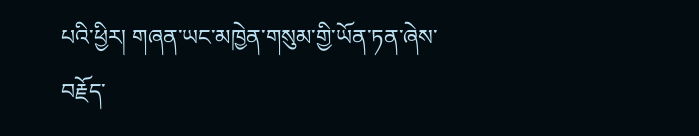པའི་ཕྱིར། གཞན་ཡང་མཁྱེན་གསུམ་གྱི་ཡོན་ཏན་ཞེས་བརྗོད་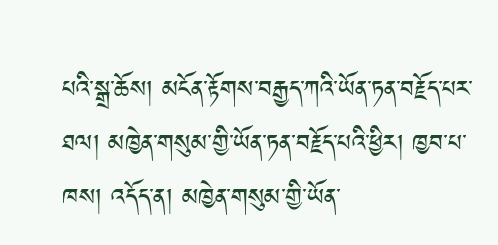པའི་སྒྲ་ཆོས། མངོན་རྟོགས་བརྒྱད་ཀའི་ཡོན་ཏན་བརྗོད་པར་ཐལ། མཁྱེན་གསུམ་གྱི་ཡོན་ཏན་བརྗོད་པའི་ཕྱིར། ཁྱབ་པ་ཁས། འདོད་ན། མཁྱེན་གསུམ་གྱི་ཡོན་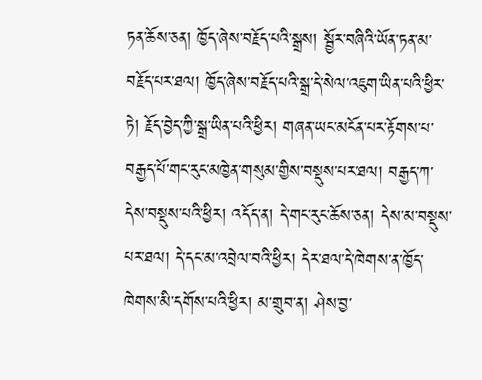ཏན་ཆོས་ཅན། ཁྱོད་ཞེས་བརྗོད་པའི་སྒྲས། སྦྱོར་བཞིའི་ཡོན་ཏན་མ་བརྗོད་པར་ཐལ། ཁྱོད་ཞེས་བརྗོད་པའི་སྒྲ་དེ་སེལ་འཇུག་ཡིན་པའི་ཕྱིར་ཏེ། རྗོད་བྱེད་ཀྱི་སྒྲ་ཡིན་པའི་ཕྱིར། གཞན་ཡང་མངོན་པར་རྟོགས་པ་བརྒྱད་པོ་གང་རུང་མཁྱེན་གསུམ་གྱིས་བསྡུས་པར་ཐལ། བརྒྱད་ཀ་དེས་བསྡུས་པའི་ཕྱིར། འདོད་ན། དེ་གང་རུང་ཆོས་ཅན། དེས་མ་བསྡུས་པར་ཐལ། དེ་དང་མ་འབྲེལ་བའི་ཕྱིར། དེར་ཐལ་དེ་ཁེགས་ན་ཁྱོད་ཁེགས་མི་དགོས་པའི་ཕྱིར། མ་གྲུབ་ན། ཤེས་བྱ་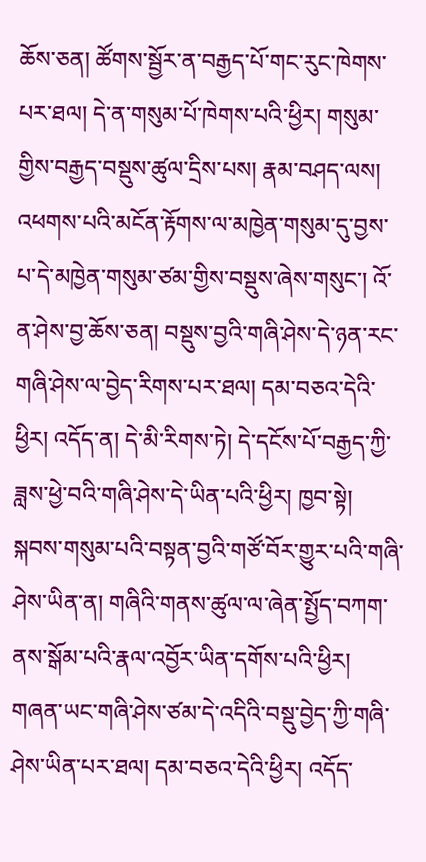ཆོས་ཅན། ཚོགས་སྦྱོར་ན་བརྒྱད་པོ་གང་རུང་ཁེགས་པར་ཐལ། དེ་ན་གསུམ་པོ་ཁེགས་པའི་ཕྱིར། གསུམ་གྱིས་བརྒྱད་བསྡུས་ཚུལ་དྲིས་པས། རྣམ་བཤད་ལས། འཕགས་པའི་མངོན་རྟོགས་ལ་མཁྱེན་གསུམ་དུ་བྱས་པ་དེ་མཁྱེན་གསུམ་ཙམ་གྱིས་བསྡུས་ཞེས་གསུང་། འོ་ན་ཤེས་བྱ་ཆོས་ཅན། བསྡུས་བྱའི་གཞི་ཤེས་དེ་ཉན་རང་གཞི་ཤེས་ལ་བྱེད་རིགས་པར་ཐལ། དམ་བཅའ་དེའི་ཕྱིར། འདོད་ན། དེ་མི་རིགས་ཏེ། དེ་དངོས་པོ་བརྒྱད་ཀྱི་ཟླས་ཕྱེ་བའི་གཞི་ཤེས་དེ་ཡིན་པའི་ཕྱིར། ཁྱབ་སྟེ། སྐབས་གསུམ་པའི་བསྟན་བྱའི་གཙོ་བོར་གྱུར་པའི་གཞི་ཤེས་ཡིན་ན། གཞིའི་གནས་ཚུལ་ལ་ཞེན་སྤྱོད་བཀག་ནས་སྒོམ་པའི་རྣལ་འབྱོར་ཡིན་དགོས་པའི་ཕྱིར། གཞན་ཡང་གཞི་ཤེས་ཙམ་དེ་འདིའི་བསྡུ་བྱེད་ཀྱི་གཞི་ཤེས་ཡིན་པར་ཐལ། དམ་བཅའ་དེའི་ཕྱིར། འདོད་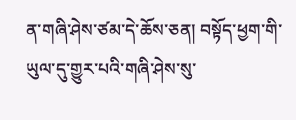ན་གཞི་ཤེས་ཙམ་དེ་ཆོས་ཅན། བསྟོད་ཕྱག་གི་ཡུལ་དུ་གྱུར་པའི་གཞི་ཤེས་སུ་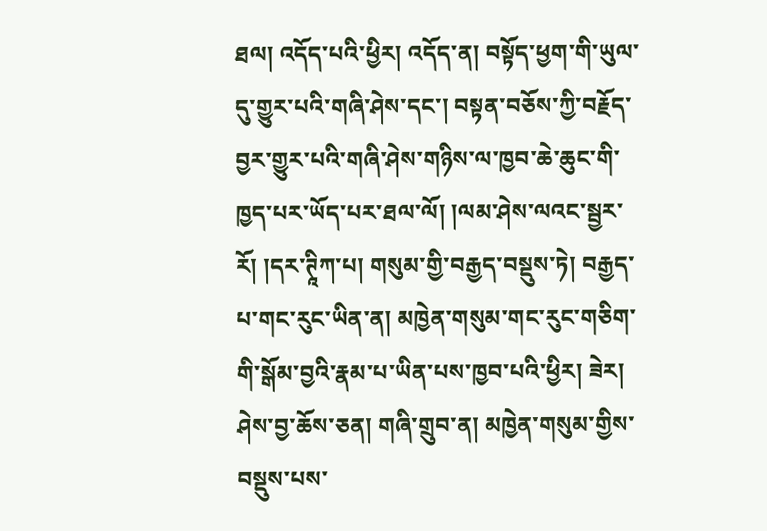ཐལ། འདོད་པའི་ཕྱིར། འདོད་ན། བསྟོད་ཕྱག་གི་ཡུལ་དུ་གྱུར་པའི་གཞི་ཤེས་དང་། བསྟན་བཅོས་ཀྱི་བརྗོད་བྱར་གྱུར་པའི་གཞི་ཤེས་གཉིས་ལ་ཁྱབ་ཆེ་ཆུང་གི་ཁྱད་པར་ཡོད་པར་ཐལ་ལོ། །ལམ་ཤེས་ལའང་སྦྱར་རོ། །དར་ཊཱིཀ་པ། གསུམ་གྱི་བརྒྱད་བསྡུས་ཏེ། བརྒྱད་པ་གང་རུང་ཡིན་ན། མཁྱེན་གསུམ་གང་རུང་གཅིག་གི་སྒོམ་བྱའི་རྣམ་པ་ཡིན་པས་ཁྱབ་པའི་ཕྱིར། ཟེར། ཤེས་བྱ་ཆོས་ཅན། གཞི་གྲུབ་ན། མཁྱེན་གསུམ་གྱིས་བསྡུས་པས་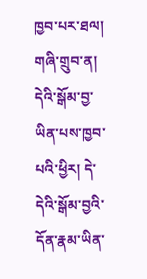ཁྱབ་པར་ཐལ། གཞི་གྲུབ་ན། དེའི་སྒོམ་བྱ་ཡིན་པས་ཁྱབ་པའི་ཕྱིར། དེ་དེའི་སྒོམ་བྱའི་དོན་རྣམ་ཡིན་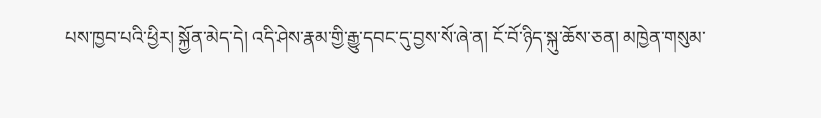པས་ཁྱབ་པའི་ཕྱིར། སྐྱོན་མེད་དེ། འདི་ཤེས་རྣམ་གྱི་རྒྱུ་དབང་དུ་བྱས་སོ་ཞེ་ན། ངོ་བོ་ཉིད་སྐུ་ཆོས་ཅན། མཁྱེན་གསུམ་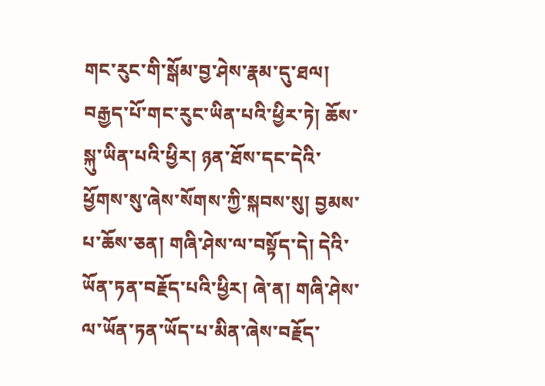གང་རུང་གི་སྒོམ་བྱ་ཤེས་རྣམ་དུ་ཐལ། བརྒྱད་པོ་གང་རུང་ཡིན་པའི་ཕྱིར་ཏེ། ཆོས་སྐུ་ཡིན་པའི་ཕྱིར། ཉན་ཐོས་དང་དེའི་ཕྱོགས་སུ་ཞེས་སོགས་ཀྱི་སྐབས་སུ། བྱམས་པ་ཆོས་ཅན། གཞི་ཤེས་ལ་བསྟོད་དེ། དེའི་ཡོན་ཏན་བརྗོད་པའི་ཕྱིར། ཞེ་ན། གཞི་ཤེས་ལ་ཡོན་ཏན་ཡོད་པ་མིན་ཞེས་བརྗོད་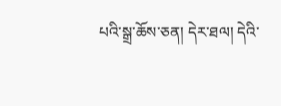པའི་སྒྲ་ཆོས་ཅན། དེར་ཐལ། དེའི་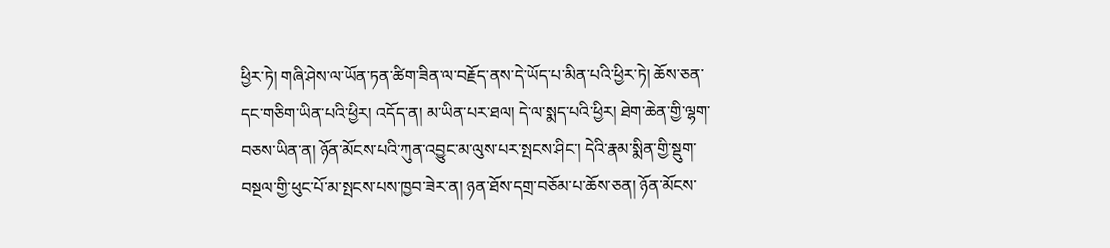ཕྱིར་ཏེ། གཞི་ཤེས་ལ་ཡོན་ཏན་ཚིག་ཟིན་ལ་བརྗོད་ནས་དེ་ཡོད་པ་མིན་པའི་ཕྱིར་ཏེ། ཆོས་ཅན་དང་གཅིག་ཡིན་པའི་ཕྱིར། འདོད་ན། མ་ཡིན་པར་ཐལ། དེ་ལ་སྨད་པའི་ཕྱིར། ཐེག་ཆེན་གྱི་ལྷག་བཅས་ཡིན་ན། ཉོན་མོངས་པའི་ཀུན་འབྱུང་མ་ལུས་པར་སྤངས་ཤིང་། དེའི་རྣམ་སྨིན་གྱི་སྡུག་བསྔལ་གྱི་ཕུང་པོ་མ་སྤངས་པས་ཁྱབ་ཟེར་ན། ཉན་ཐོས་དགྲ་བཅོམ་པ་ཆོས་ཅན། ཉོན་མོངས་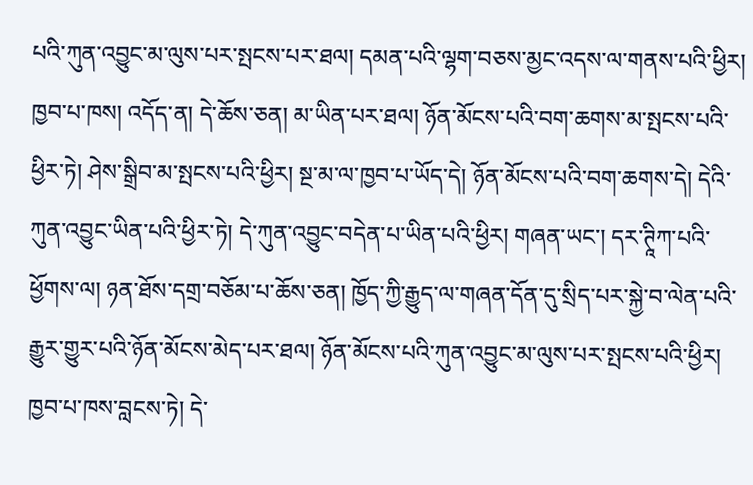པའི་ཀུན་འབྱུང་མ་ལུས་པར་སྤངས་པར་ཐལ། དམན་པའི་ལྷག་བཅས་མྱང་འདས་ལ་གནས་པའི་ཕྱིར། ཁྱབ་པ་ཁས། འདོད་ན། དེ་ཆོས་ཅན། མ་ཡིན་པར་ཐལ། ཉོན་མོངས་པའི་བག་ཆགས་མ་སྤངས་པའི་ཕྱིར་ཏེ། ཤེས་སྒྲིབ་མ་སྤངས་པའི་ཕྱིར། སྔ་མ་ལ་ཁྱབ་པ་ཡོད་དེ། ཉོན་མོངས་པའི་བག་ཆགས་དེ། དེའི་ཀུན་འབྱུང་ཡིན་པའི་ཕྱིར་ཏེ། དེ་ཀུན་འབྱུང་བདེན་པ་ཡིན་པའི་ཕྱིར། གཞན་ཡང་། དར་ཊཱིཀ་པའི་ཕྱོགས་ལ། ཉན་ཐོས་དགྲ་བཅོམ་པ་ཆོས་ཅན། ཁྱོད་ཀྱི་རྒྱུད་ལ་གཞན་དོན་དུ་སྲིད་པར་སྐྱེ་བ་ལེན་པའི་རྒྱུར་གྱུར་པའི་ཉོན་མོངས་མེད་པར་ཐལ། ཉོན་མོངས་པའི་ཀུན་འབྱུང་མ་ལུས་པར་སྤངས་པའི་ཕྱིར། ཁྱབ་པ་ཁས་བླངས་ཏེ། དེ་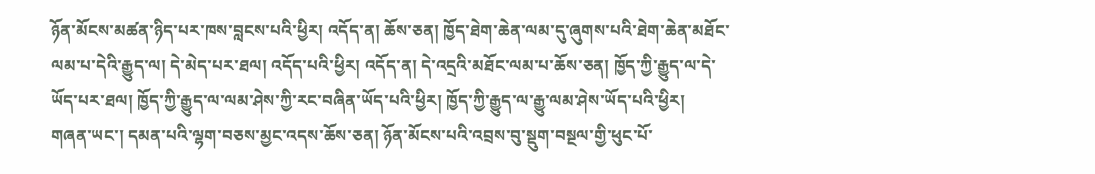ཉོན་མོངས་མཚན་ཉིད་པར་ཁས་བླངས་པའི་ཕྱིར། འདོད་ན། ཆོས་ཅན། ཁྱོད་ཐེག་ཆེན་ལམ་དུ་ཞུགས་པའི་ཐེག་ཆེན་མཐོང་ལམ་པ་དེའི་རྒྱུད་ལ། དེ་མེད་པར་ཐལ། འདོད་པའི་ཕྱིར། འདོད་ན། དེ་འདྲའི་མཐོང་ལམ་པ་ཆོས་ཅན། ཁྱོད་ཀྱི་རྒྱུད་ལ་དེ་ཡོད་པར་ཐལ། ཁྱོད་ཀྱི་རྒྱུད་ལ་ལམ་ཤེས་ཀྱི་རང་བཞིན་ཡོད་པའི་ཕྱིར། ཁྱོད་ཀྱི་རྒྱུད་ལ་རྒྱུ་ལམ་ཤེས་ཡོད་པའི་ཕྱིར། གཞན་ཡང་། དམན་པའི་ལྷག་བཅས་མྱང་འདས་ཆོས་ཅན། ཉོན་མོངས་པའི་འབྲས་བུ་སྡུག་བསྔལ་གྱི་ཕུང་པོ་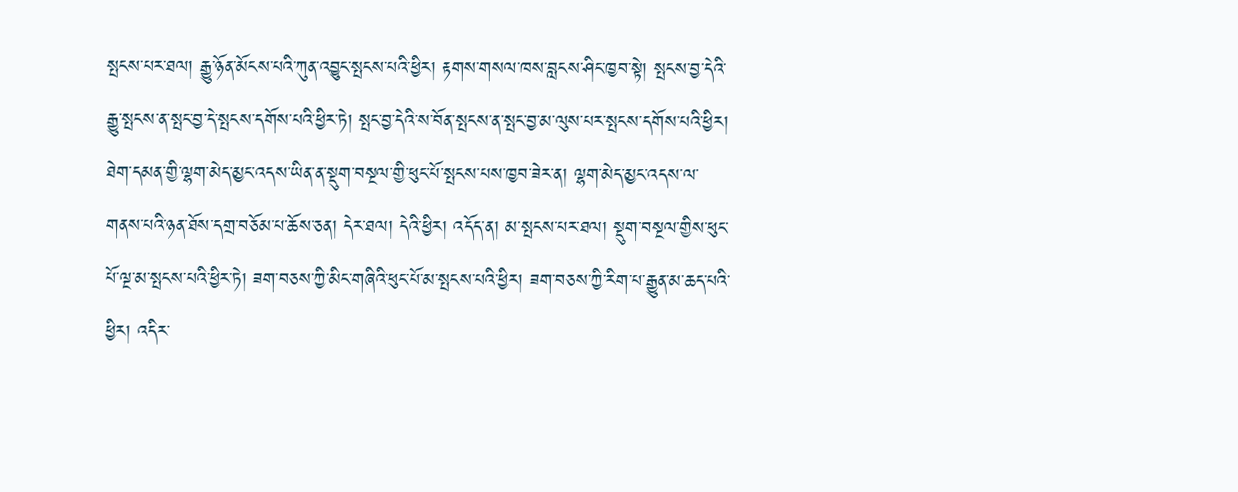སྤངས་པར་ཐལ། རྒྱུ་ཉོན་མོངས་པའི་ཀུན་འབྱུང་སྤངས་པའི་ཕྱིར། རྟགས་གསལ་ཁས་བླངས་ཤིང་ཁྱབ་སྟེ། སྤངས་བྱ་དེའི་རྒྱུ་སྤངས་ན་སྤང་བྱ་དེ་སྤངས་དགོས་པའི་ཕྱིར་ཏེ། སྤང་བྱ་དེའི་ས་བོན་སྤངས་ན་སྤང་བྱ་མ་ལུས་པར་སྤངས་དགོས་པའི་ཕྱིར། ཐེག་དམན་གྱི་ལྷག་མེད་མྱང་འདས་ཡིན་ན་སྡུག་བསྔལ་གྱི་ཕུང་པོ་སྤངས་པས་ཁྱབ་ཟེར་ན། ལྷག་མེད་མྱང་འདས་ལ་གནས་པའི་ཉན་ཐོས་དགྲ་བཅོམ་པ་ཆོས་ཅན། དེར་ཐལ། དེའི་ཕྱིར། འདོད་ན། མ་སྤངས་པར་ཐལ། སྡུག་བསྔལ་གྱིས་ཕུང་པོ་ལྔ་མ་སྤངས་པའི་ཕྱིར་ཏེ། ཟག་བཅས་ཀྱི་མིང་གཞིའི་ཕུང་པོ་མ་སྤངས་པའི་ཕྱིར། ཟག་བཅས་ཀྱི་རིག་པ་རྒྱུན་མ་ཆད་པའི་ཕྱིར། འདིར་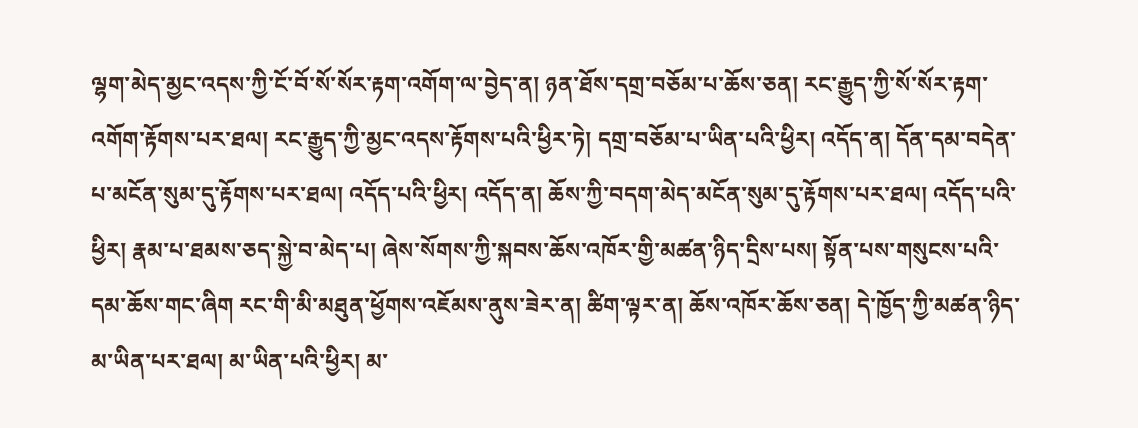ལྷག་མེད་མྱང་འདས་ཀྱི་ངོ་བོ་སོ་སོར་རྟག་འགོག་ལ་བྱེད་ན། ཉན་ཐོས་དགྲ་བཅོམ་པ་ཆོས་ཅན། རང་རྒྱུད་ཀྱི་སོ་སོར་རྟག་འགོག་རྟོགས་པར་ཐལ། རང་རྒྱུད་ཀྱི་མྱང་འདས་རྟོགས་པའི་ཕྱིར་ཏེ། དགྲ་བཅོམ་པ་ཡིན་པའི་ཕྱིར། འདོད་ན། དོན་དམ་བདེན་པ་མངོན་སུམ་དུ་རྟོགས་པར་ཐལ། འདོད་པའི་ཕྱིར། འདོད་ན། ཆོས་ཀྱི་བདག་མེད་མངོན་སུམ་དུ་རྟོགས་པར་ཐལ། འདོད་པའི་ཕྱིར། རྣམ་པ་ཐམས་ཅད་སྐྱེ་བ་མེད་པ། ཞེས་སོགས་ཀྱི་སྐབས་ཆོས་འཁོར་གྱི་མཚན་ཉིད་དྲིས་པས། སྟོན་པས་གསུངས་པའི་དམ་ཆོས་གང་ཞིག རང་གི་མི་མཐུན་ཕྱོགས་འཇོམས་ནུས་ཟེར་ན། ཚིག་ལྟར་ན། ཆོས་འཁོར་ཆོས་ཅན། དེ་ཁྱོད་ཀྱི་མཚན་ཉིད་མ་ཡིན་པར་ཐལ། མ་ཡིན་པའི་ཕྱིར། མ་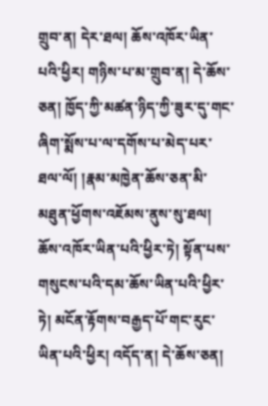གྲུབ་ན། དེར་ཐལ། ཆོས་འཁོར་ཡིན་པའི་ཕྱིར། གཉིས་པ་མ་གྲུབ་ན། དེ་ཆོས་ཅན། ཁྱོད་ཀྱི་མཚན་ཉིད་ཀྱི་ཟུར་དུ་གང་ཞིག་སྨོས་པ་ལ་དགོས་པ་མེད་པར་ཐལ་ལོ། །རྣམ་མཁྱེན་ཆོས་ཅན་མི་མཐུན་ཕྱོགས་འཇོམས་ནུས་སུ་ཐལ། ཆོས་འཁོར་ཡིན་པའི་ཕྱིར་ཏེ། སྟོན་པས་གསུངས་པའི་དམ་ཆོས་ཡིན་པའི་ཕྱིར་ཏེ། མངོན་རྟོགས་བརྒྱད་པོ་གང་རུང་ཡིན་པའི་ཕྱིར། འདོད་ན། དེ་ཆོས་ཅན།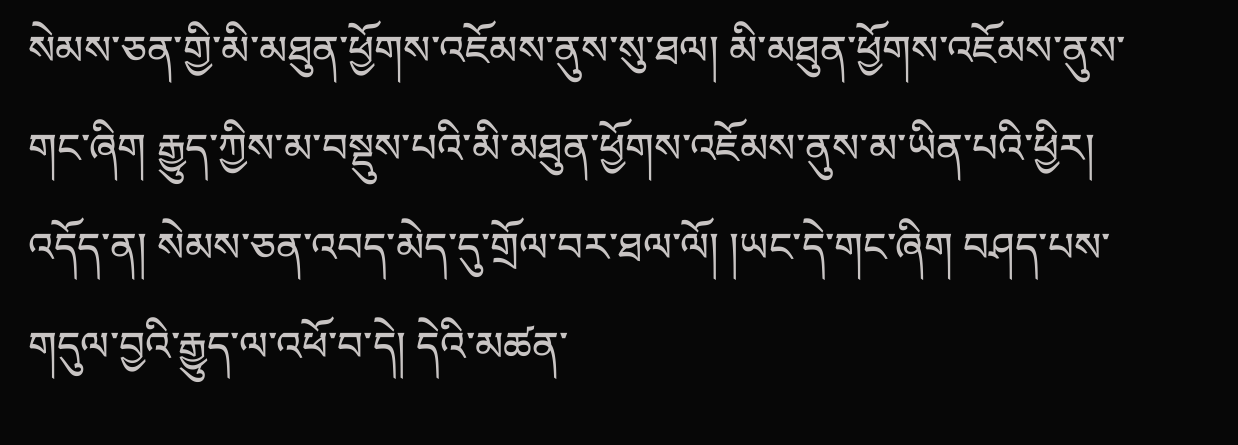སེམས་ཅན་གྱི་མི་མཐུན་ཕྱོགས་འཇོམས་ནུས་སུ་ཐལ། མི་མཐུན་ཕྱོགས་འཇོམས་ནུས་གང་ཞིག རྒྱུད་ཀྱིས་མ་བསྡུས་པའི་མི་མཐུན་ཕྱོགས་འཇོམས་ནུས་མ་ཡིན་པའི་ཕྱིར། འདོད་ན། སེམས་ཅན་འབད་མེད་དུ་གྲོལ་བར་ཐལ་ལོ། །ཡང་དེ་གང་ཞིག བཤད་པས་གདུལ་བྱའི་རྒྱུད་ལ་འཕོ་བ་དེ། དེའི་མཚན་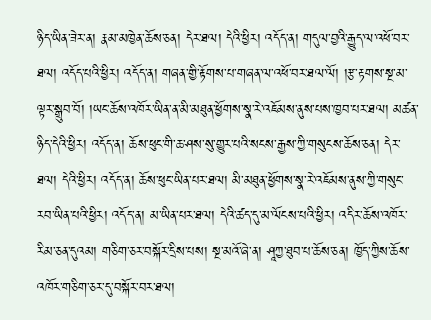ཉིད་ཡིན་ཟེར་ན། རྣམ་མཁྱེན་ཆོས་ཅན། དེར་ཐལ། དེའི་ཕྱིར། འདོད་ན། གདུལ་བྱའི་རྒྱུད་ལ་འཕོ་བར་ཐལ། འདོད་པའི་ཕྱིར། འདོད་ན། གཞན་གྱི་རྟོགས་པ་གཞན་ལ་འཕོ་བར་ཐལ་ལོ། །རྩ་རྟགས་སྔ་མ་ལྟར་སྒྲུབ་བོ། །ཡང་ཆོས་འཁོར་ཡིན་ན་མི་མཐུན་ཕྱོགས་སྣ་རེ་འཇོམས་ནུས་པས་ཁྱབ་པར་ཐལ། མཚན་ཉིད་དེའི་ཕྱིར། འདོད་ན། ཆོས་ཕུང་གི་ཆ་ཤས་སུ་གྱུར་པའི་སངས་རྒྱས་ཀྱི་གསུངས་ཆོས་ཅན། དེར་ཐལ། དེའི་ཕྱིར། འདོད་ན། ཆོས་ཕུང་ཡིན་པར་ཐལ། མི་མཐུན་ཕྱོགས་སྣ་རེ་འཇོམས་ནུས་ཀྱི་གསུང་རབ་ཡིན་པའི་ཕྱིར། འདོད་ན། མ་ཡིན་པར་ཐལ། དེའི་ཚད་དུ་མ་ལོངས་པའི་ཕྱིར། འདིར་ཆོས་འཁོར་རིམ་ཅན་དུའམ། གཅིག་ཅར་བསྐོར་དྲིས་པས། སྔ་མའོ་ཞེ་ན། ཤཱཀྱ་ཐུབ་པ་ཆོས་ཅན། ཁྱོད་ཀྱིས་ཆོས་འཁོར་གཅིག་ཅར་དུ་བསྐོར་བར་ཐལ།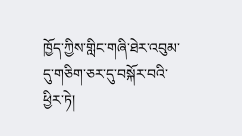ཁྱོད་ཀྱིས་གླིང་གཞི་ཐེར་འབུམ་དུ་གཅིག་ཅར་དུ་བསྐོར་བའི་ཕྱིར་ཏེ།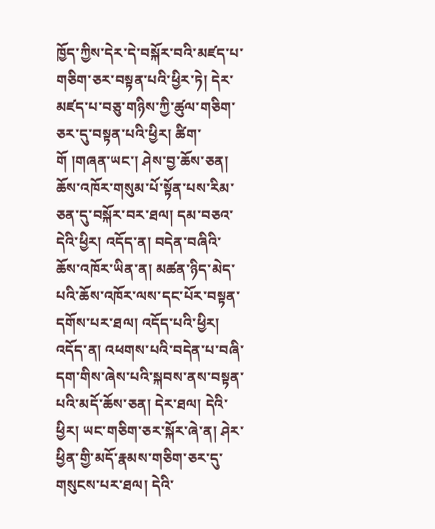ཁྱོད་ཀྱིས་དེར་དེ་བསྐོར་བའི་མཛད་པ་གཅིག་ཅར་བསྟན་པའི་ཕྱིར་ཏེ། དེར་མཛད་པ་བཅུ་གཉིས་ཀྱི་ཚུལ་གཅིག་ཅར་དུ་བསྟན་པའི་ཕྱིར། ཚིག་གོ །གཞན་ཡང་། ཤེས་བྱ་ཆོས་ཅན། ཆོས་འཁོར་གསུམ་པོ་སྟོན་པས་རིམ་ཅན་དུ་བསྐོར་བར་ཐལ། དམ་བཅའ་དེའི་ཕྱིར། འདོད་ན། བདེན་བཞིའི་ཆོས་འཁོར་ཡིན་ན། མཚན་ཉིད་མེད་པའི་ཆོས་འཁོར་ལས་དང་པོར་བསྟན་དགོས་པར་ཐལ། འདོད་པའི་ཕྱིར། འདོད་ན། འཕགས་པའི་བདེན་པ་བཞི་དག་གིས་ཞེས་པའི་སྐབས་ནས་བསྟན་པའི་མདོ་ཆོས་ཅན། དེར་ཐལ། དེའི་ཕྱིར། ཡང་གཅིག་ཅར་སྐོར་ཞེ་ན། ཤེར་ཕྱིན་གྱི་མདོ་རྣམས་གཅིག་ཅར་དུ་གསུངས་པར་ཐལ། དེའི་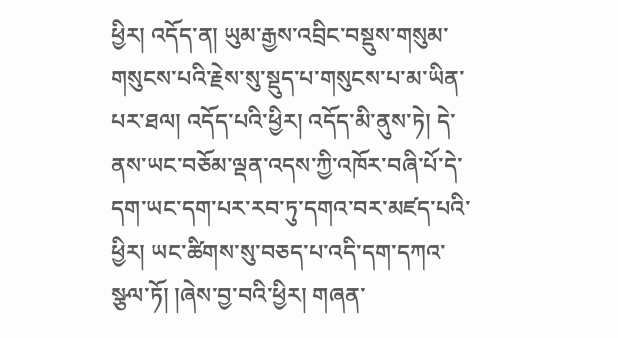ཕྱིར། འདོད་ན། ཡུམ་རྒྱས་འབྲིང་བསྡུས་གསུམ་གསུངས་པའི་རྗེས་སུ་སྡུད་པ་གསུངས་པ་མ་ཡིན་པར་ཐལ། འདོད་པའི་ཕྱིར། འདོད་མི་ནུས་ཏེ། དེ་ནས་ཡང་བཅོམ་ལྡན་འདས་ཀྱི་འཁོར་བཞི་པོ་དེ་དག་ཡང་དག་པར་རབ་ཏུ་དགའ་བར་མཛད་པའི་ཕྱིར། ཡང་ཚིགས་སུ་བཅད་པ་འདི་དག་དཀའ་སྩལ་ཏོ། །ཞེས་བྱ་བའི་ཕྱིར། གཞན་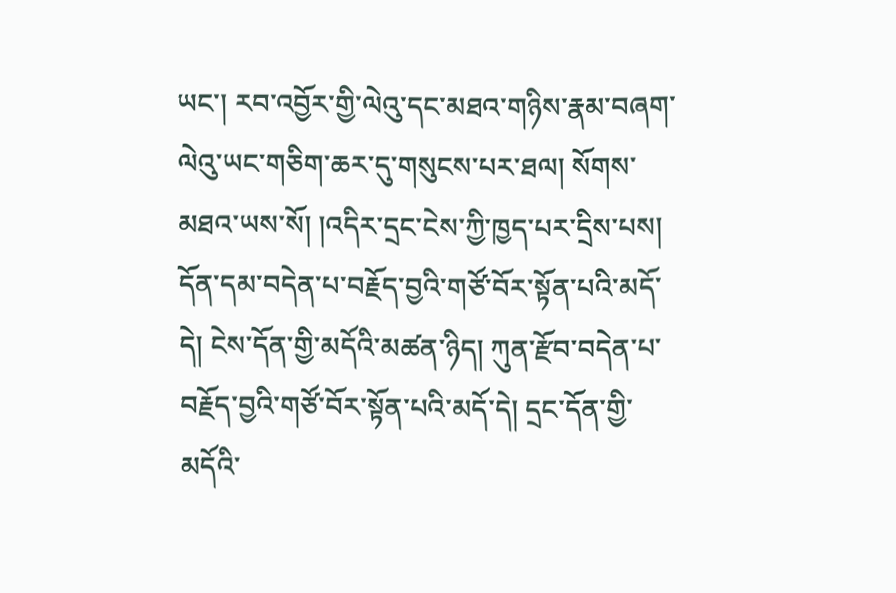ཡང་། རབ་འབྱོར་གྱི་ལེའུ་དང་མཐའ་གཉིས་རྣམ་བཞག་ལེའུ་ཡང་གཅིག་ཆར་དུ་གསུངས་པར་ཐལ། སོགས་མཐའ་ཡས་སོ། །འདིར་དྲང་ངེས་ཀྱི་ཁྱད་པར་དྲིས་པས། དོན་དམ་བདེན་པ་བརྗོད་བྱའི་གཙོ་བོར་སྟོན་པའི་མདོ་དེ། ངེས་དོན་གྱི་མདོའི་མཚན་ཉིད། ཀུན་རྫོབ་བདེན་པ་བརྗོད་བྱའི་གཙོ་བོར་སྟོན་པའི་མདོ་དེ། དྲང་དོན་གྱི་མདོའི་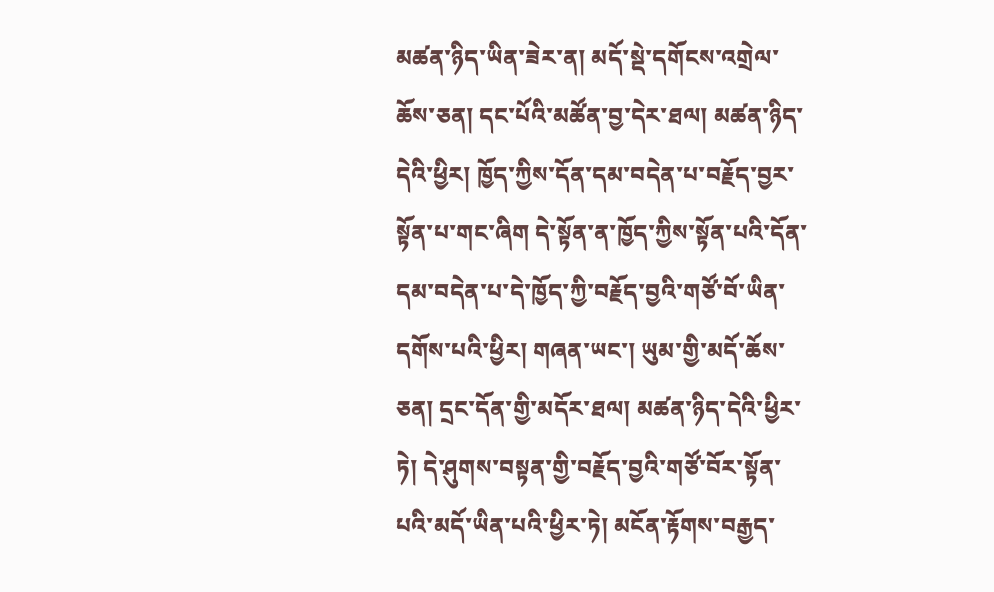མཚན་ཉིད་ཡིན་ཟེར་ན། མདོ་སྡེ་དགོངས་འགྲེལ་ཆོས་ཅན། དང་པོའི་མཚོན་བྱ་དེར་ཐལ། མཚན་ཉིད་དེའི་ཕྱིར། ཁྱོད་ཀྱིས་དོན་དམ་བདེན་པ་བརྗོད་བྱར་སྟོན་པ་གང་ཞིག དེ་སྟོན་ན་ཁྱོད་ཀྱིས་སྟོན་པའི་དོན་དམ་བདེན་པ་དེ་ཁྱོད་ཀྱི་བརྗོད་བྱའི་གཙོ་བོ་ཡིན་དགོས་པའི་ཕྱིར། གཞན་ཡང་། ཡུམ་གྱི་མདོ་ཆོས་ཅན། དྲང་དོན་གྱི་མདོར་ཐལ། མཚན་ཉིད་དེའི་ཕྱིར་ཏེ། དེ་ཤུགས་བསྟན་གྱི་བརྗོད་བྱའི་གཙོ་བོར་སྟོན་པའི་མདོ་ཡིན་པའི་ཕྱིར་ཏེ། མངོན་རྟོགས་བརྒྱད་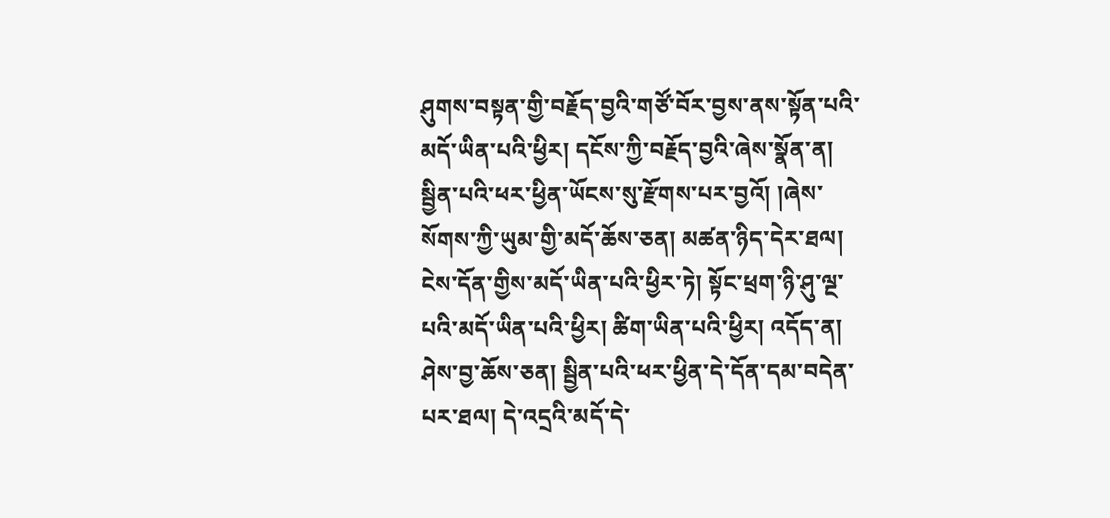ཤུགས་བསྟན་གྱི་བརྗོད་བྱའི་གཙོ་བོར་བྱས་ནས་སྟོན་པའི་མདོ་ཡིན་པའི་ཕྱིར། དངོས་ཀྱི་བརྗོད་བྱའི་ཞེས་སྣོན་ན། སྦྱིན་པའི་ཕར་ཕྱིན་ཡོངས་སུ་རྫོགས་པར་བྱའོ། །ཞེས་སོགས་ཀྱི་ཡུམ་གྱི་མདོ་ཆོས་ཅན། མཚན་ཉིད་དེར་ཐལ། ངེས་དོན་གྱིས་མདོ་ཡིན་པའི་ཕྱིར་ཏེ། སྟོང་ཕྲག་ཉི་ཤུ་ལྔ་པའི་མདོ་ཡིན་པའི་ཕྱིར། ཚིག་ཡིན་པའི་ཕྱིར། འདོད་ན། ཤེས་བྱ་ཆོས་ཅན། སྦྱིན་པའི་ཕར་ཕྱིན་དེ་དོན་དམ་བདེན་པར་ཐལ། དེ་འདྲའི་མདོ་དེ་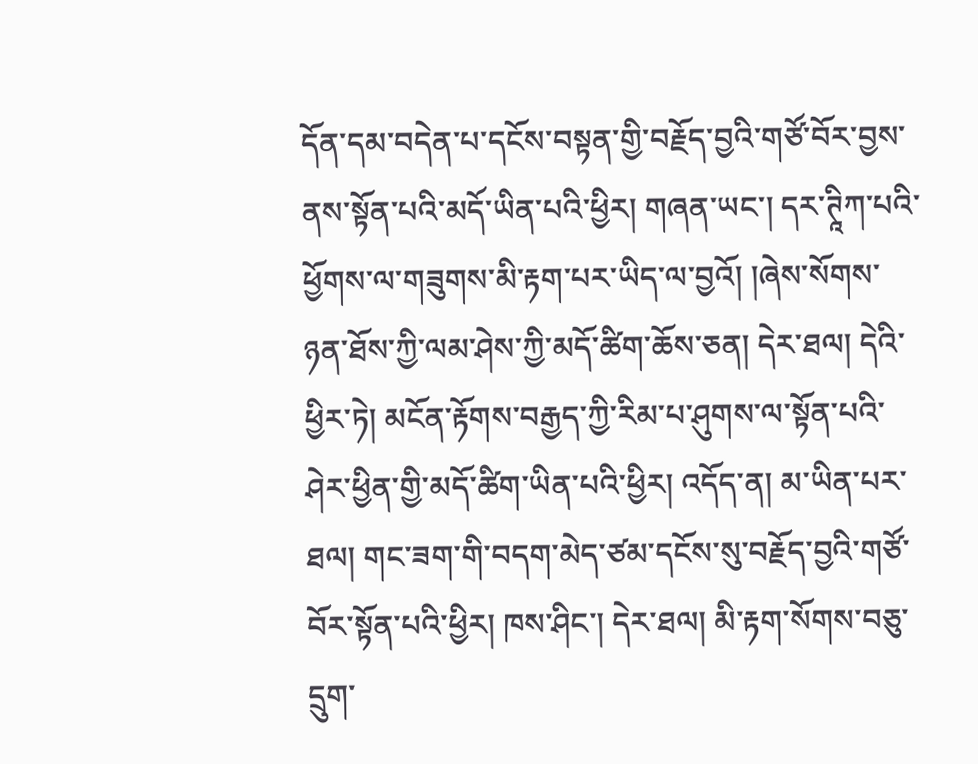དོན་དམ་བདེན་པ་དངོས་བསྟན་གྱི་བརྗོད་བྱའི་གཙོ་བོར་བྱས་ནས་སྟོན་པའི་མདོ་ཡིན་པའི་ཕྱིར། གཞན་ཡང་། དར་ཊཱིཀ་པའི་ཕྱོགས་ལ་གཟུགས་མི་རྟག་པར་ཡིད་ལ་བྱའོ། །ཞེས་སོགས་ཉན་ཐོས་ཀྱི་ལམ་ཤེས་ཀྱི་མདོ་ཚིག་ཆོས་ཅན། དེར་ཐལ། དེའི་ཕྱིར་ཏེ། མངོན་རྟོགས་བརྒྱད་ཀྱི་རིམ་པ་ཤུགས་ལ་སྟོན་པའི་ཤེར་ཕྱིན་གྱི་མདོ་ཚིག་ཡིན་པའི་ཕྱིར། འདོད་ན། མ་ཡིན་པར་ཐལ། གང་ཟག་གི་བདག་མེད་ཙམ་དངོས་སུ་བརྗོད་བྱའི་གཙོ་བོར་སྟོན་པའི་ཕྱིར། ཁས་ཤིང་། དེར་ཐལ། མི་རྟག་སོགས་བཅུ་དྲུག་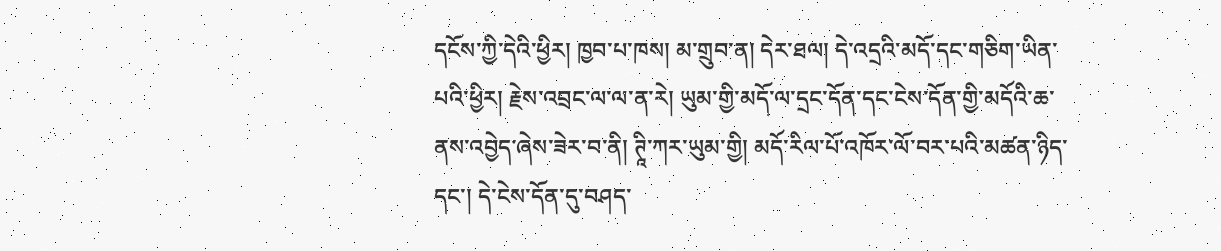དངོས་ཀྱི་དེའི་ཕྱིར། ཁྱབ་པ་ཁས། མ་གྲུབ་ན། དེར་ཐལ། དེ་འདྲའི་མདོ་དང་གཅིག་ཡིན་པའི་ཕྱིར། རྗེས་འབྲང་ལ་ལ་ན་རེ། ཡུམ་གྱི་མདོ་ལ་དྲང་དོན་དང་ངེས་དོན་གྱི་མདོའི་ཆ་ནས་འབྱེད་ཞེས་ཟེར་བ་ནི། ཊཱི་ཀར་ཡུམ་གྱི། མདོ་རིལ་པོ་འཁོར་ལོ་བར་པའི་མཚན་ཉིད་དང་། དེ་ངེས་དོན་དུ་བཤད་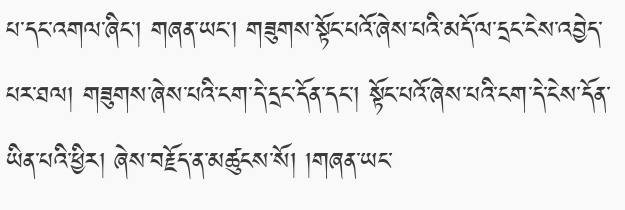པ་དང་འགལ་ཞིང་། གཞན་ཡང་། གཟུགས་སྟོང་པའོ་ཞེས་པའི་མདོ་ལ་དྲང་ངེས་འབྱེད་པར་ཐལ། གཟུགས་ཞེས་པའི་ངག་དེ་དྲང་དོན་དང་། སྟོང་པའོ་ཞེས་པའི་ངག་དེ་ངེས་དོན་ཡིན་པའི་ཕྱིར། ཞེས་བརྗོད་ན་མཚུངས་སོ། །གཞན་ཡང་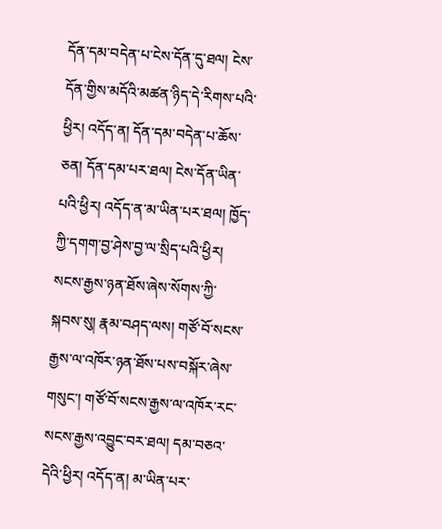དོན་དམ་བདེན་པ་ངེས་དོན་དུ་ཐལ། ངེས་དོན་གྱིས་མདོའི་མཚན་ཉིད་དེ་རིགས་པའི་ཕྱིར། འདོད་ན། དོན་དམ་བདེན་པ་ཆོས་ཅན། དོན་དམ་པར་ཐལ། ངེས་དོན་ཡིན་པའི་ཕྱིར། འདོད་ན་མ་ཡིན་པར་ཐལ། ཁྱོད་ཀྱི་དགག་བྱ་ཤེས་བྱ་ལ་སྲིད་པའི་ཕྱིར། སངས་རྒྱས་ཉན་ཐོས་ཞེས་སོགས་ཀྱི་སྐབས་སུ། རྣམ་བཤད་ལས། གཙོ་བོ་སངས་རྒྱས་ལ་འཁོར་ཉན་ཐོས་པས་བསྐོར་ཞེས་གསུང་། གཙོ་བོ་སངས་རྒྱས་ལ་འཁོར་རང་སངས་རྒྱས་འབྱུང་བར་ཐལ། དམ་བཅའ་དེའི་ཕྱིར། འདོད་ན། མ་ཡིན་པར་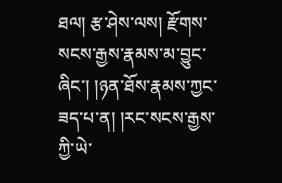ཐལ། རྩ་ཤེས་ལས། རྫོགས་སངས་རྒྱས་རྣམས་མ་བྱུང་ཞིང་། །ཉན་ཐོས་རྣམས་ཀྱང་ཟད་པ་ན། །རང་སངས་རྒྱས་ཀྱི་ཡེ་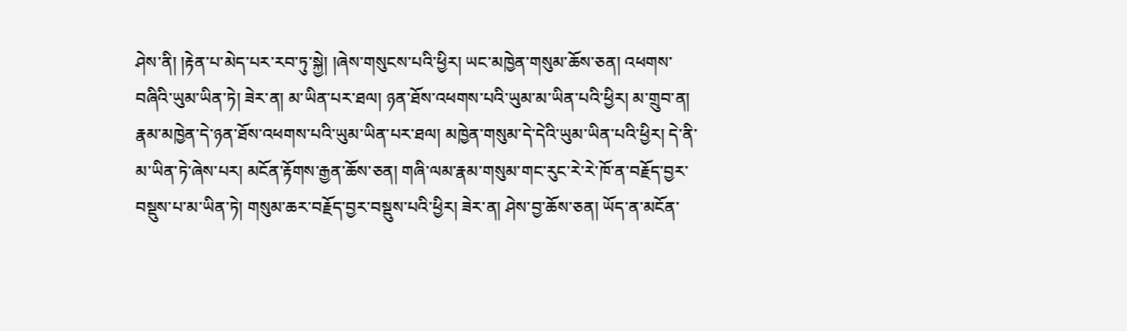ཤེས་ནི། །རྟེན་པ་མེད་པར་རབ་ཏུ་སྐྱེ། །ཞེས་གསུངས་པའི་ཕྱིར། ཡང་མཁྱེན་གསུམ་ཆོས་ཅན། འཕགས་བཞིའི་ཡུམ་ཡིན་ཏེ། ཟེར་ན། མ་ཡིན་པར་ཐལ། ཉན་ཐོས་འཕགས་པའི་ཡུམ་མ་ཡིན་པའི་ཕྱིར། མ་གྲུབ་ན། རྣམ་མཁྱེན་དེ་ཉན་ཐོས་འཕགས་པའི་ཡུམ་ཡིན་པར་ཐལ། མཁྱེན་གསུམ་དེ་དེའི་ཡུམ་ཡིན་པའི་ཕྱིར། དེ་ནི་མ་ཡིན་ཏེ་ཞེས་པར། མངོན་རྟོགས་རྒྱན་ཆོས་ཅན། གཞི་ལམ་རྣམ་གསུམ་གང་རུང་རེ་རེ་ཁོ་ན་བརྗོད་བྱར་བསྡུས་པ་མ་ཡིན་ཏེ། གསུམ་ཆར་བརྗོད་བྱར་བསྡུས་པའི་ཕྱིར། ཟེར་ན། ཤེས་བྱ་ཆོས་ཅན། ཡོད་ན་མངོན་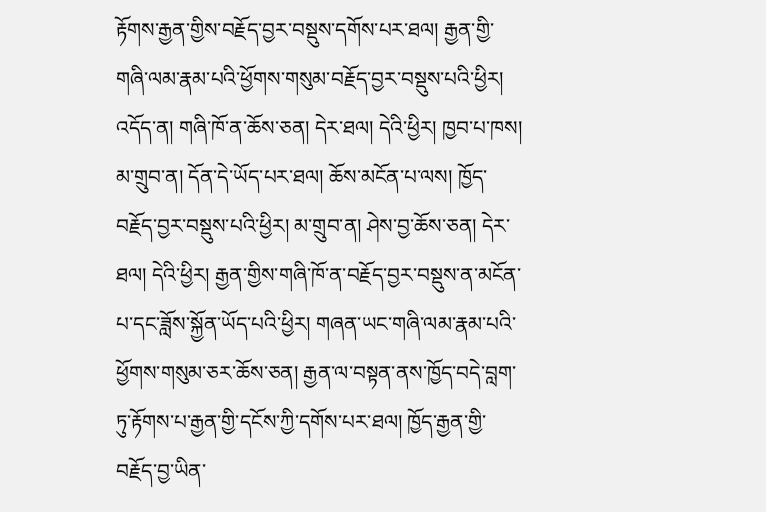རྟོགས་རྒྱན་གྱིས་བརྗོད་བྱར་བསྡུས་དགོས་པར་ཐལ། རྒྱན་གྱི་གཞི་ལམ་རྣམ་པའི་ཕྱོགས་གསུམ་བརྗོད་བྱར་བསྡུས་པའི་ཕྱིར། འདོད་ན། གཞི་ཁོ་ན་ཆོས་ཅན། དེར་ཐལ། དེའི་ཕྱིར། ཁྱབ་པ་ཁས། མ་གྲུབ་ན། དོན་དེ་ཡོད་པར་ཐལ། ཆོས་མངོན་པ་ལས། ཁྱོད་བརྗོད་བྱར་བསྡུས་པའི་ཕྱིར། མ་གྲུབ་ན། ཤེས་བྱ་ཆོས་ཅན། དེར་ཐལ། དེའི་ཕྱིར། རྒྱན་གྱིས་གཞི་ཁོ་ན་བརྗོད་བྱར་བསྡུས་ན་མངོན་པ་དང་ཟློས་སྐྱོན་ཡོད་པའི་ཕྱིར། གཞན་ཡང་གཞི་ལམ་རྣམ་པའི་ཕྱོགས་གསུམ་ཅར་ཆོས་ཅན། རྒྱན་ལ་བསྟན་ནས་ཁྱོད་བདེ་བླག་ཏུ་རྟོགས་པ་རྒྱན་གྱི་དངོས་ཀྱི་དགོས་པར་ཐལ། ཁྱོད་རྒྱན་གྱི་བརྗོད་བྱ་ཡིན་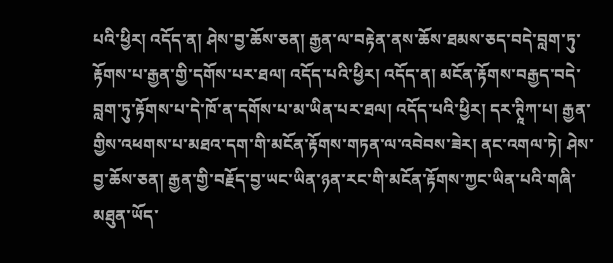པའི་ཕྱིར། འདོད་ན། ཤེས་བྱ་ཆོས་ཅན། རྒྱན་ལ་བརྟེན་ནས་ཆོས་ཐམས་ཅད་བདེ་བླག་ཏུ་རྟོགས་པ་རྒྱན་གྱི་དགོས་པར་ཐལ། འདོད་པའི་ཕྱིར། འདོད་ན། མངོན་རྟོགས་བརྒྱད་བདེ་བླག་ཏུ་རྟོགས་པ་དེ་ཁོ་ན་དགོས་པ་མ་ཡིན་པར་ཐལ། འདོད་པའི་ཕྱིར། དར་ཊཱིཀ་པ། རྒྱན་གྱིས་འཕགས་པ་མཐའ་དག་གི་མངོན་རྟོགས་གཏན་ལ་འབེབས་ཟེར། ནང་འགལ་ཏེ། ཤེས་བྱ་ཆོས་ཅན། རྒྱན་གྱི་བརྗོད་བྱ་ཡང་ཡིན་ཉན་རང་གི་མངོན་རྟོགས་ཀྱང་ཡིན་པའི་གཞི་མཐུན་ཡོད་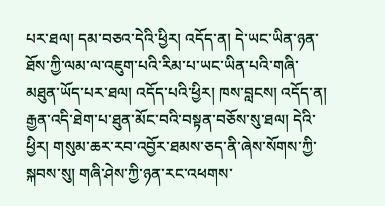པར་ཐལ། དམ་བཅའ་དེའི་ཕྱིར། འདོད་ན། དེ་ཡང་ཡིན་ཉན་ཐོས་ཀྱི་ལམ་ལ་འཇུག་པའི་རིམ་པ་ཡང་ཡིན་པའི་གཞི་མཐུན་ཡོད་པར་ཐལ། འདོད་པའི་ཕྱིར། ཁས་བླངས། འདོད་ན། རྒྱན་འདི་ཐེག་པ་ཐུན་མོང་བའི་བསྟན་བཅོས་སུ་ཐལ། དེའི་ཕྱིར། གསུམ་ཆར་རབ་འབྱོར་ཐམས་ཅད་ནི་ཞེས་སོགས་ཀྱི་སྐབས་སུ། གཞི་ཤེས་ཀྱི་ཉན་རང་འཕགས་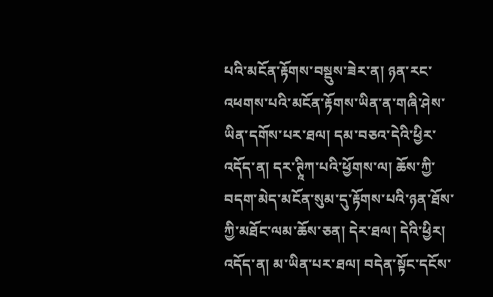པའི་མངོན་རྟོགས་བསྡུས་ཟེར་ན། ཉན་རང་འཕགས་པའི་མངོན་རྟོགས་ཡིན་ན་གཞི་ཤེས་ཡིན་དགོས་པར་ཐལ། དམ་བཅའ་དེའི་ཕྱིར་འདོད་ན། དར་ཊཱིཀ་པའི་ཕྱོགས་ལ། ཆོས་ཀྱི་བདག་མེད་མངོན་སུམ་དུ་རྟོགས་པའི་ཉན་ཐོས་ཀྱི་མཐོང་ལམ་ཆོས་ཅན། དེར་ཐལ། དེའི་ཕྱིར། འདོད་ན། མ་ཡིན་པར་ཐལ། བདེན་སྟོང་དངོས་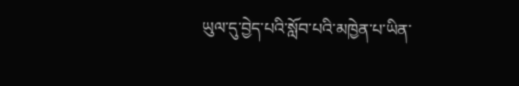ཡུལ་དུ་བྱེད་པའི་སློབ་པའི་མཁྱེན་པ་ཡིན་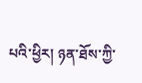པའི་ཕྱིར། ཉན་ཐོས་ཀྱི་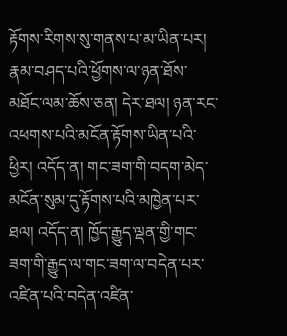རྟོགས་རིགས་སུ་གནས་པ་མ་ཡིན་པར། རྣམ་བཤད་པའི་ཕྱོགས་ལ་ཉན་ཐོས་མཐོང་ལམ་ཆོས་ཅན། དེར་ཐལ། ཉན་རང་འཕགས་པའི་མངོན་རྟོགས་ཡིན་པའི་ཕྱིར། འདོད་ན། གང་ཟག་གི་བདག་མེད་མངོན་སུམ་དུ་རྟོགས་པའི་མཁྱེན་པར་ཐལ། འདོད་ན། ཁྱོད་རྒྱུད་ལྡན་གྱི་གང་ཟག་གི་རྒྱུད་ལ་གང་ཟག་ལ་བདེན་པར་འཛིན་པའི་བདེན་འཛིན་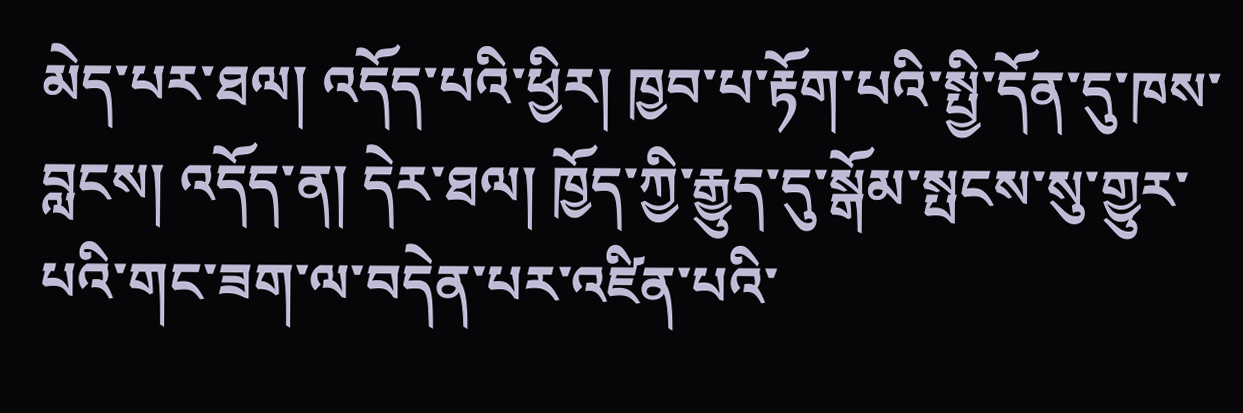མེད་པར་ཐལ། འདོད་པའི་ཕྱིར། ཁྱབ་པ་རྟོག་པའི་སྤྱི་དོན་དུ་ཁས་བླངས། འདོད་ན། དེར་ཐལ། ཁྱོད་ཀྱི་རྒྱུད་དུ་སྒོམ་སྤངས་སུ་གྱུར་པའི་གང་ཟག་ལ་བདེན་པར་འཛིན་པའི་